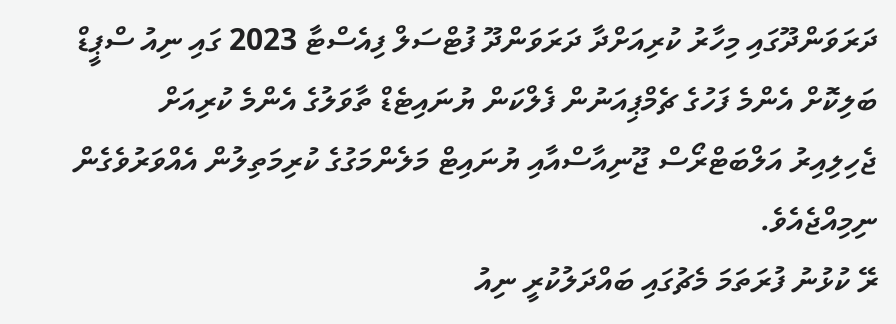ދަރަވަންދޫގައި މިހާރު ކުރިއަށްދާ ދަރަވަންދޫ ފުޓްސަލް ފިއެސްޓާ 2023 ގައި ނިއު ސްޕީޑް ބަލިކޮށް އެންމެ ފަހުގެ ޗެމްޕިއަނުން ފެލްކަން ޔުނައިޓެޑް ތާވަލުގެ އެންމެ ކުރިއަށް ޖެހިލިއިރު އަލްބަޓްރޯސް ޖޫނިއާސްއާއި ޔުނައިޓް މަލެންމަގުގެ ކުރިމަތިލުން އެއްވަރުވެގެން ނިމިއްޖެއެވެ.
ރޭ ކުޅުނު ފުރަތަމަ މެޗުގައި ބައްދަލުކުރީ ނިއު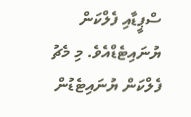ސްޕީޑާއި ފެލްކަން ޔުނައިޓެޑްއެވެ. މި މެޗު ފެލްކަން ޔުނައިޓެޑުން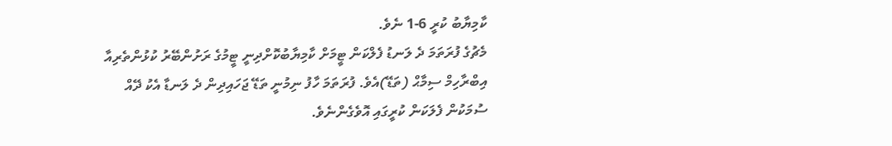ކާމިޔާބު ކުރީ 6-1 ނެވެ.
މެޗުގެ ފުރަތަމަ ދެ ލަނޑު ފެލްކަން ޓީމަށް ކާމިޔާބުކޮށްދިނީ ޓީމުގެ ރަށުންބޭރު ކުޅުންތެރިއާ އިބްރާހިމް ސިމާޙް (ތަޑޭ)އެވެ. ފުރަތަމަ ހާފު ނިމުނީ ތަޑޭ ޖަހައިދިން ދެ ލަނޑާ އެކު ދޭއް ސުމަކުން ފެލަކަން ކުރީގައި އޮވެގެންނެވެ.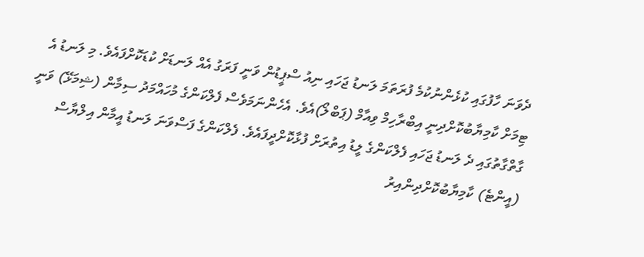ދެވަނަ ހާފުގައި ކުޅެންނުކުމެ ފުރަތަމަ ލަނޑު ޖަހައި ނިއު ސްޕީޑުން ވަނީ ފަރަގު އެއް ލަނޑަށް ކުޑަކޮށްފައެވެ. މި ލަނޑު އެ ޓިމަށް ކާމިޔާބުކޮށްދިނީ އިބްރާހިމް ވިއާމް (ޕަބްލޯ)އެވެ. އެހެންނަމަވެސް ފެލްކަންގެ މުހައްމަދު ސިމާން (ޝިމަޅޭ) ވަނީ ގާތްގާތުގައި ދެ ލަނޑު ޖަހައި ފެލްކަންގެ ލީޑު އިތުރަށް ފުޅާކޮށްދީފައެވެ. ފެލްކަންގެ ފަސްވަނަ ލަނޑު އީމާން އިލްޔާސް (އީންޓެ) ކާމިޔާބުކޮށްދިންއިރު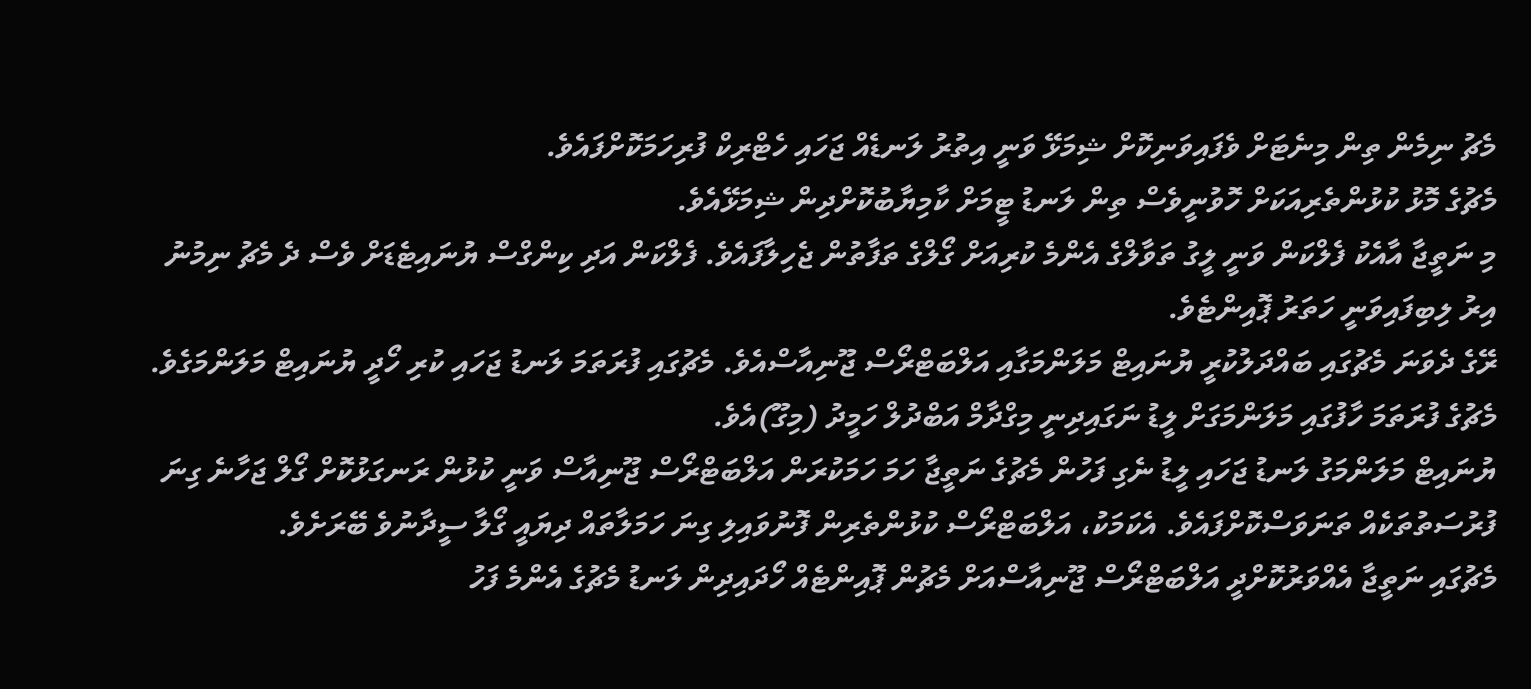މެޗު ނިމެން ތިން މިނެޓަށް ވެފައިވަނިކޮށް ޝިމަޅޭ ވަނީ އިތުރު ލަނޑެއް ޖަހައި ހެޓްރިކް ފުރިހަމަކޮށްފައެވެ.
މެޗުގެ މޮޅު ކުޅުންތެރިއަކަށް ހޮވުނީވެސް ތިން ލަނޑު ޓީމަށް ކާމިޔާބުކޮށްދިން ޝިމަޅޭއެވެ.
މި ނަތީޖާ އާއެކު ފެލްކަން ވަނީ ލީގު ތަވާލްގެ އެންމެ ކުރިއަށް ގޯލްގެ ތަފާތުން ޖެހިލާފައެވެ. ފެލްކަން އަދި ކިންގްސް ޔުނައިޓެޑަށް ވެސް ދެ މެޗު ނިމުނު އިރު ލިބިފައިވަނީ ހަތަރު ޕޮއިންޓެވެ.
ރޭގެ ދެވަނަ މެޗުގައި ބައްދަލުކުރީ ޔުނައިޓް މަލަންމަގާއި އަލްބަޓްރޯސް ޖޫނިއާސްއެވެ. މެޗުގައި ފުރަތަމަ ލަނޑު ޖަހައި ކުރި ހޯދީ ޔުނައިޓް މަލަންމަގެވެ. މެޗުގެ ފުރަތަމަ ހާފުގައި މަލަންމަގަށް ލީޑު ނަގައިދިނީ މިގްދާމް އަބްދުލް ހަމީދު (މިގޫ)އެވެ.
ޔުނައިޓް މަލަންމަގު ލަނޑު ޖަހައި ލީޑު ނެގި ފަހުން މެޗުގެ ނަތީޖާ ހަމަ ހަމަކުރަން އަލްބަޓްރޯސް ޖޫނިއާސް ވަނީ ކުޅުން ރަނގަޅުކޮށް ގޯލް ޖަހާނެ ގިނަ ފުރުސަތުތަކެއް ތަނަވަސްކޮށްފައެވެ. އެކަމަކު، އަލްބަޓްރޯސް ކުޅުންތެރިން ފޮނުވައިލި ގިނަ ހަމަލާތައް ދިޔައީ ގޯލާ ސީދާނުވެ ބޭރަށެވެ.
މެޗުގައި ނަތީޖާ އެއްވަރުކޮށްދީ އަލްބަޓްރޯސް ޖޫނިއާސްއަށް މެޗުން ޕޮއިންޓެއް ހޯދައިދިން ލަނޑު މެޗުގެ އެންމެ ފަހު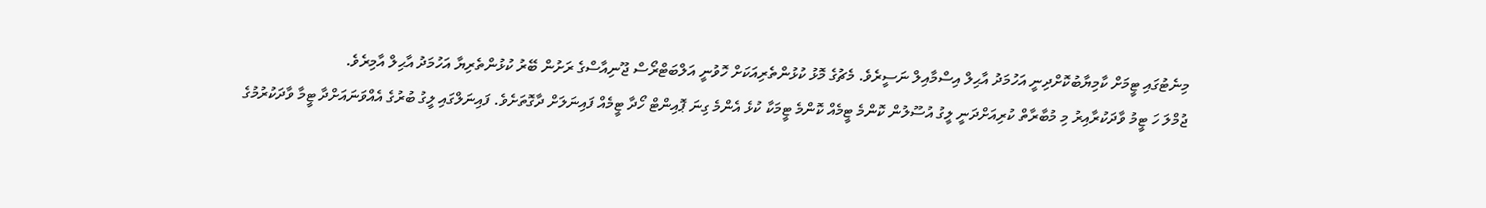މިނެޓުގައި ޓީމަށް ކާމިޔާބުކޮށްދިނީ އަހުމަދު އާޙިލް އިސްމާއިލް ނަސީރެވެ. މެޗުގެ މޮޅު ކުޅުންތެރިއަކަށް ހޮވުނީ އަލްބަޓްރޯސް ޖޫނިއާސްގެ ރަށުން ބޭރު ކުޅުންތެރިޔާ އަހުމަދު އާޙިލް އާމިރެވެ.
ޖުމްލަ ހަ ޓީމު ވާދަކުރާއިރު މި މުބާރާތް ކުރިއަށްދަނީ ލީގު އުސޫލުން ކޮންމެ ޓީމެއް ކޮންމެ ޓީމަކާ ކުޅެ އެންމެ ގިނަ ޕޮއިންޓް ހޯދާ ޓީމެއް ފައިނަލަށް ދާގޮތަށެވެ. ފައިނަލްގައި ލީގު ބުރުގެ އެއްވަނައަށްދާ ޓީމާ ވާދަކުރުމުގެ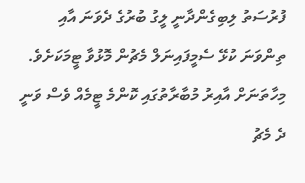ފުރުސަތު ލިބިގެންދާނީ ލީގު ބުރުގެ ދެވަނަ އާއި ތިންވަނަ ކުޅޭ ސެމީފައިނަލް މެޗުން މޮޅުވާ ޓީމަކަށެވެ.
މިހާތަނަށް އާއިރު މުބާރާތުގައި ކޮންމެ ޓީމެއް ވެސް ވަނީ ދެ މެޗު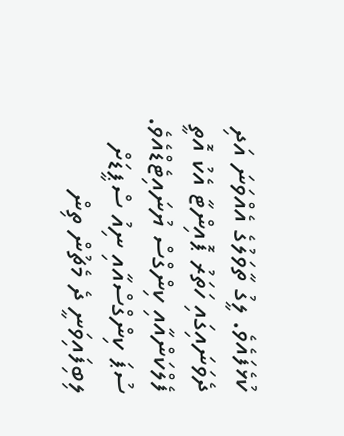ކުޅެފައެވެ. ލީގު ތާވަލުގެ އެއްވަނަ އަދި ދެވަނައިގައި ހަތަރު ޕޮއިންޓާ އެކު އޮތީ ފެލްކަންއާއި ކިންގްސް ޔުނައިޓެޑްއެވެ. ސުޕަ ކިންގްސްއާއި ނިއު ސްޕީޑަށް ލިބިފައިވަނީ ދެ މެޗުން ތިން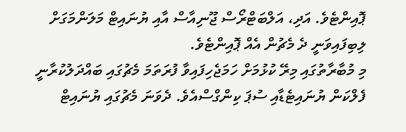ޕޮއިންޓެވެ. އަދި، އަލްބަޓްރޯސް ޖޫނިއާސް އާއި ޔުނައިޓް މަލަންމަގަށް ލިބިފައިވަނީ ދެ މެޗުން އެއް ޕޮއިންޓެވެ.
މި މުބާރާތުގައި މިރޭ ކުޅުމަށް ހަމަޖެހިފައިވާ ފުރަތަމަ މެޗުގައި ބައްދަލުކުރާނީ ފެލްކަން ޔުނައިޓެޑާއި ސުޕަ ކިންގްސްއެވެ. ދެވަނަ މެޗުގައި ޔުނައިޓް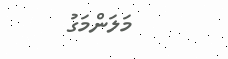މަލަންމަގު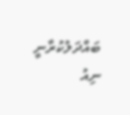ބައްދަލުކުރާނީ ނިއު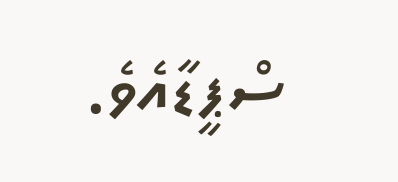ސްޕީޑާއެވެ.